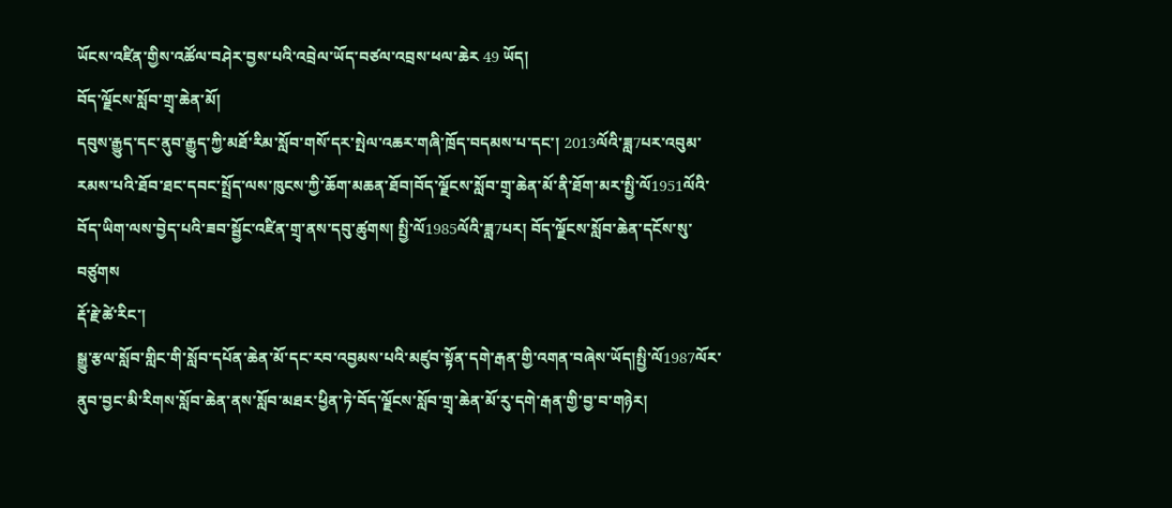ཡོངས་འཛིན་གྱིས་འཚོལ་བཤེར་བྱས་པའི་འབྲེལ་ཡོད་བཙལ་འབྲས་ཕལ་ཆེར 49 ཡོད།
བོད་ལྗོངས་སློབ་གྲྭ་ཆེན་མོ།
དབུས་རྒྱུད་དང་ནུབ་རྒྱུད་ཀྱི་མཐོ་རིམ་སློབ་གསོ་དར་སྤེལ་འཆར་གཞི་ཁྲོད་བདམས་པ་དང་། 2013ལོའི་ཟླ7པར་འབུམ་རམས་པའི་ཐོབ་ཐང་དབང་སྤྲོད་ལས་ཁུངས་ཀྱི་ཆོག་མཆན་ཐོབ།བོད་ལྗོངས་སློབ་གྲྭ་ཆེན་མོ་ནི་ཐོག་མར་སྤྱི་ལོ1951ལོའི་བོད་ཡིག་ལས་བྱེད་པའི་ཟབ་སྦྱོང་འཛིན་གྲྭ་ནས་དབུ་ཚུགས། སྤྱི་ལོ1985ལོའི་ཟླ7པར། བོད་ལྗོངས་སློབ་ཆེན་དངོས་སུ་བཙུགས
རྡོ་རྗེ་ཚེ་རིང་།
སྒྱུ་རྩལ་སློབ་གླིང་གི་སློབ་དཔོན་ཆེན་མོ་དང་རབ་འབྱམས་པའི་མཛུབ་སྟོན་དགེ་རྒན་གྱི་འགན་བཞེས་ཡོད།སྤྱི་ལོ1987ལོར་ནུབ་བྱང་མི་རིགས་སློབ་ཆེན་ནས་སློབ་མཐར་ཕྱིན་ཏེ་བོད་ལྗོངས་སློབ་གྲྭ་ཆེན་མོ་རུ་དགེ་རྒན་གྱི་བྱ་བ་གཉེར།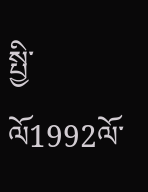སྤྱི་ལོ1992ལོ་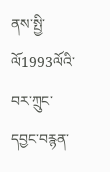ནས་སྤྱི་ལོ1993ལོའི་བར་ཀྲུང་དབྱང་བརྙན་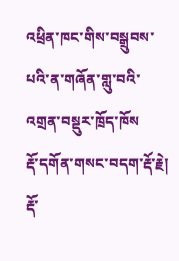འཕྲིན་ཁང་གིས་བསྒྲུབས་པའི་ན་གཞོན་གླུ་བའི་འགྲན་བསྡུར་ཁྲོད་ཁོས
རྡོ་དགོན་གསང་བདག་རྡོ་རྗེ།
རྡོ་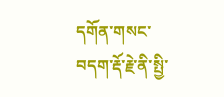དགོན་གསང་བདག་རྡོ་རྗེ་ནི་སྤྱི་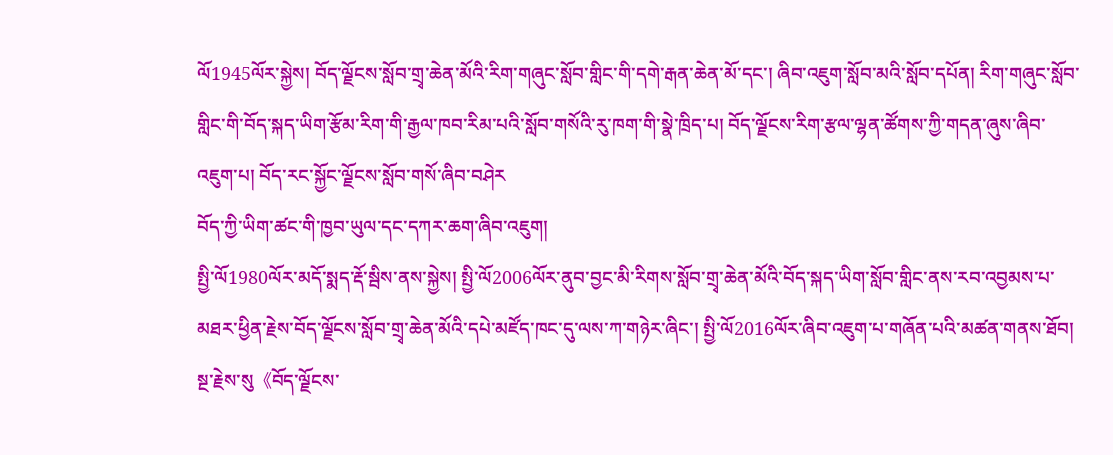ལོ1945ལོར་སྐྱེས། བོད་ལྗོངས་སློབ་གྲྭ་ཆེན་མོའི་རིག་གཞུང་སློབ་གླིང་གི་དགེ་རྒན་ཆེན་མོ་དང་། ཞིབ་འཇུག་སློབ་མའི་སློབ་དཔོན། རིག་གཞུང་སློབ་གླིང་གི་བོད་སྐད་ཡིག་རྩོམ་རིག་གི་རྒྱལ་ཁབ་རིམ་པའི་སློབ་གསོའི་རུ་ཁག་གི་སྣེ་ཁྲིད་པ། བོད་ལྗོངས་རིག་རྩལ་ལྷན་ཚོགས་ཀྱི་གདན་ཞུས་ཞིབ་འཇུག་པ། བོད་རང་སྐྱོང་ལྗོངས་སློབ་གསོ་ཞིབ་བཤེར
བོད་ཀྱི་ཡིག་ཚང་གི་ཁྱབ་ཡུལ་དང་དཀར་ཆག་ཞིབ་འཇུག།
སྤྱི་ལོ1980ལོར་མདོ་སྨད་རྡོ་སྦིས་ནས་སྐྱེས། སྤྱི་ལོ2006ལོར་ནུབ་བྱང་མི་རིགས་སློབ་གྲྭ་ཆེན་མོའི་བོད་སྐད་ཡིག་སློབ་གླིང་ནས་རབ་འབྱམས་པ་མཐར་ཕྱིན་རྗེས་བོད་ལྗོངས་སློབ་གྲྭ་ཆེན་མོའི་དཔེ་མཛོད་ཁང་དུ་ལས་ཀ་གཉེར་ཞིང་། སྤྱི་ལོ2016ལོར་ཞིབ་འཇུག་པ་གཞོན་པའི་མཚན་གནས་ཐོབ། སྔ་རྗེས་སུ《བོད་ལྗོངས་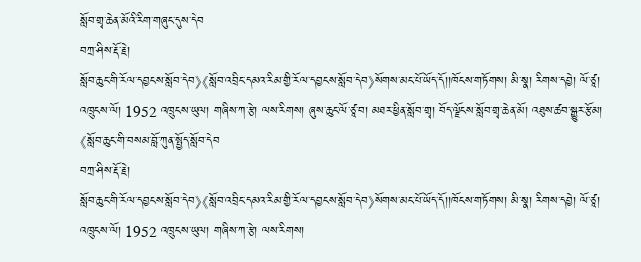སློབ་གྲྭ་ཆེན་མོའི་རིག་གཞུང་དུས་དེབ
བཀྲ་ཤིས་རྡོ་རྗེ།
སློབ་ཆུང་གི་རོལ་དབྱངས་སློབ་དེབ》《སློབ་འབྲིང་དམའ་རིམ་གྱི་རོལ་དབྱངས་སློབ་དེབ》སོགས་མང་པོ་ཡོད་དོ།།ཁོངས་གཏོགས། མི་སྣ། རིགས་དབྱེ། ལོ་ཙཱ། འཁྲུངས་ལོ། 1952 འཁྲུངས་ཡུལ། གཞིས་ཀ་རྩེ། ལས་རིགས། ཞུས་ཆུང་ལོ་ཙཱ་བ། མཐར་ཕྱིན་སློབ་གྲྭ། བོད་ལྗོངས་སློབ་གྲྭ་ཆེན་མོ། འཐུས་ཚབ་སྒྱུར་རྩོམ། 《སློབ་ཆུང་གི་བསམ་བློ་ཀུན་སྤྱོད་སློབ་དེབ
བཀྲ་ཤིས་རྡོ་རྗེ།
སློབ་ཆུང་གི་རོལ་དབྱངས་སློབ་དེབ》《སློབ་འབྲིང་དམའ་རིམ་གྱི་རོལ་དབྱངས་སློབ་དེབ》སོགས་མང་པོ་ཡོད་དོ།།ཁོངས་གཏོགས། མི་སྣ། རིགས་དབྱེ། ལོ་ཙཱ། འཁྲུངས་ལོ། 1952 འཁྲུངས་ཡུལ། གཞིས་ཀ་རྩེ། ལས་རིགས།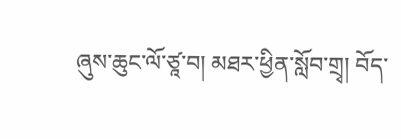ཞུས་ཆུང་ལོ་ཙཱ་བ། མཐར་ཕྱིན་སློབ་གྲྭ། བོད་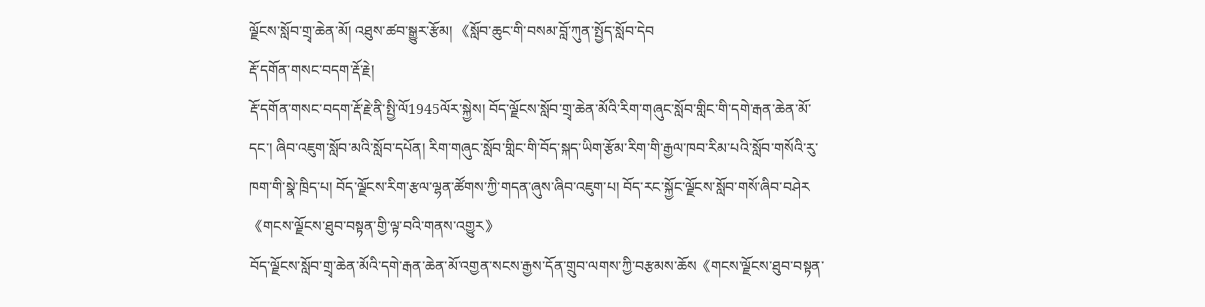ལྗོངས་སློབ་གྲྭ་ཆེན་མོ། འཐུས་ཚབ་སྒྱུར་རྩོམ། 《སློབ་ཆུང་གི་བསམ་བློ་ཀུན་སྤྱོད་སློབ་དེབ
རྡོ་དགོན་གསང་བདག་རྡོ་རྗེ།
རྡོ་དགོན་གསང་བདག་རྡོ་རྗེ་ནི་སྤྱི་ལོ1945ལོར་སྐྱེས། བོད་ལྗོངས་སློབ་གྲྭ་ཆེན་མོའི་རིག་གཞུང་སློབ་གླིང་གི་དགེ་རྒན་ཆེན་མོ་དང་། ཞིབ་འཇུག་སློབ་མའི་སློབ་དཔོན། རིག་གཞུང་སློབ་གླིང་གི་བོད་སྐད་ཡིག་རྩོམ་རིག་གི་རྒྱལ་ཁབ་རིམ་པའི་སློབ་གསོའི་རུ་ཁག་གི་སྣེ་ཁྲིད་པ། བོད་ལྗོངས་རིག་རྩལ་ལྷན་ཚོགས་ཀྱི་གདན་ཞུས་ཞིབ་འཇུག་པ། བོད་རང་སྐྱོང་ལྗོངས་སློབ་གསོ་ཞིབ་བཤེར
《གངས་ལྗོངས་ཐུབ་བསྟན་གྱི་ལྟ་བའི་གནས་འགྱུར》
བོད་ལྗོངས་སློབ་གྲྭ་ཆེན་མོའི་དགེ་རྒན་ཆེན་མོ་འགྱན་སངས་རྒྱས་དོན་གྲུབ་ལགས་ཀྱི་བརྩམས་ཆོས《གངས་ལྗོངས་ཐུབ་བསྟན་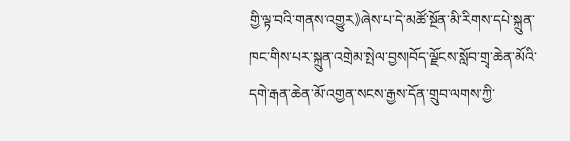གྱི་ལྟ་བའི་གནས་འགྱུར》ཞེས་པ་དེ་མཚོ་སྔོན་མི་རིགས་དཔེ་སྐྲུན་ཁང་གིས་པར་སྐྲུན་འགྲེམ་སྤེལ་བྱས།བོད་ལྗོངས་སློབ་གྲྭ་ཆེན་མོའི་དགེ་རྒན་ཆེན་མོ་འགྱན་སངས་རྒྱས་དོན་གྲུབ་ལགས་ཀྱི་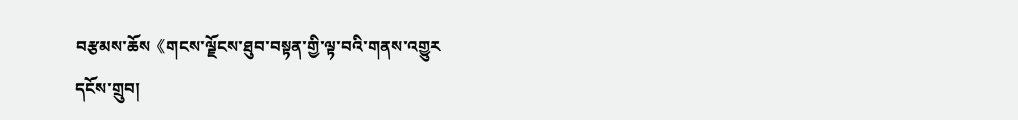བརྩམས་ཆོས《གངས་ལྗོངས་ཐུབ་བསྟན་གྱི་ལྟ་བའི་གནས་འགྱུར
དངོས་གྲུབ།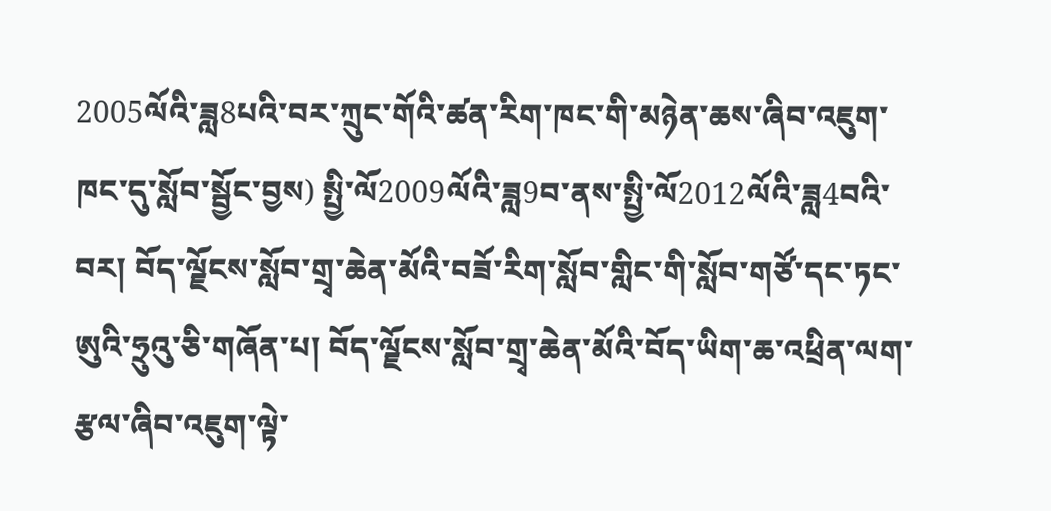2005ལོའི་ཟླ8པའི་བར་ཀྲུང་གོའི་ཚན་རིག་ཁང་གི་མཉེན་ཆས་ཞིབ་འཇུག་ཁང་དུ་སློབ་སྦྱོང་བྱས) སྤྱི་ལོ2009ལོའི་ཟླ9བ་ནས་སྤྱི་ལོ2012ལོའི་ཟླ4བའི་བར། བོད་ལྗོངས་སློབ་གྲྭ་ཆེན་མོའི་བཟོ་རིག་སློབ་གླིང་གི་སློབ་གཙོ་དང་ཏང་ཨུའི་ཧྲུའུ་ཅི་གཞོན་པ། བོད་ལྗོངས་སློབ་གྲྭ་ཆེན་མོའི་བོད་ཡིག་ཆ་འཕྲིན་ལག་རྩལ་ཞིབ་འཇུག་ལྟེ་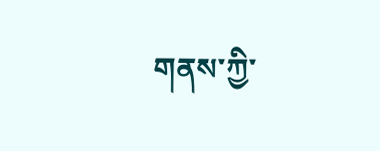གནས་ཀྱི་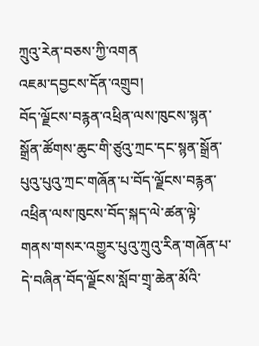ཀྲུའུ་རེན་བཅས་ཀྱི་འགན
འཇམ་དབྱངས་དོན་འགྲུབ།
བོད་ལྗོངས་བརྙན་འཕྲིན་ལས་ཁུངས་སྙན་སྒྲོན་ཚོགས་ཆུང་གི་ཙུའུ་ཀྲང་དང་སྙན་སྒྲོན་པུའུ་པུའུ་ཀྲང་གཞོན་པ་བོད་ལྗོངས་བརྙན་འཕྲིན་ལས་ཁུངས་བོད་སྐད་ལེ་ཚན་ལྟེ་གནས་གསར་འགྱུར་པུའུ་ཀྲུའུ་རིན་གཞོན་པ་དེ་བཞིན་བོད་ལྗོངས་སློབ་གྲྭ་ཆེན་མོའི་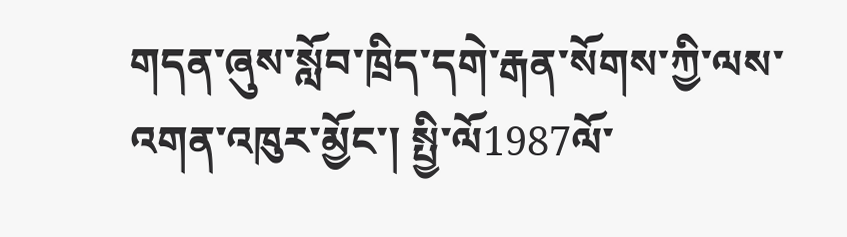གདན་ཞུས་སློབ་ཁྲིད་དགེ་རྒན་སོགས་ཀྱི་ལས་འགན་འཁུར་མྱོང་། སྤྱི་ལོ1987ལོ་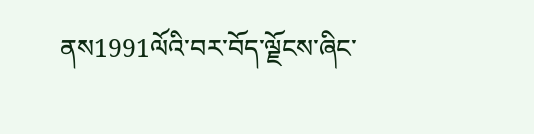ནས1991ལོའི་བར་བོད་ལྗོངས་ཞིང་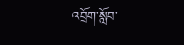འབྲོག་སློབ་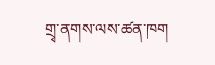གྲྭ་ནགས་ལས་ཚན་ཁག